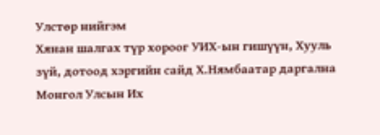Улстөр нийгэм
Хянан шалгах түр хороог УИХ-ын гишүүн, Хууль зүй, дотоод хэргийн сайд Х.Нямбаатар даргална
Монгол Улсын Их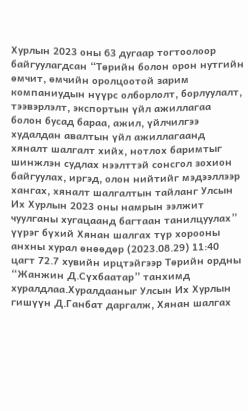Хурлын 2023 оны 63 дугаар тогтоолоор байгуулагдсан “Төрийн болон орон нутгийн өмчит, өмчийн оролцоотой зарим компаниудын нүүрс олборлолт, борлуулалт, тээвэрлэлт, экспортын үйл ажиллагаа болон бусад бараа, ажил, үйлчилгээ худалдан авалтын үйл ажиллагаанд хяналт шалгалт хийх, нотлох баримтыг шинжлэн судлах нээлттэй сонсгол зохион байгуулах, иргэд, олон нийтийг мэдээллээр хангах, хяналт шалгалтын тайланг Улсын Их Хурлын 2023 оны намрын ээлжит чуулганы хугацаанд багтаан танилцуулах” үүрэг бүхий Хянан шалгах түр хорооны анхны хурал өнөөдөр (2023.08.29) 11:40 цагт 72.7 хувийн ирцтэйгээр Төрийн ордны “Жанжин Д.Сүхбаатар” танхимд хуралдлаа.Хуралдааныг Улсын Их Хурлын гишүүн Д.Ганбат даргалж, Хянан шалгах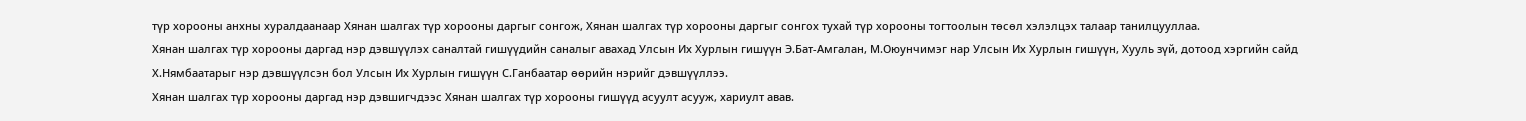түр хорооны анхны хуралдаанаар Хянан шалгах түр хорооны даргыг сонгож, Хянан шалгах түр хорооны даргыг сонгох тухай түр хорооны тогтоолын төсөл хэлэлцэх талаар танилцууллаа.
Хянан шалгах түр хорооны даргад нэр дэвшүүлэх саналтай гишүүдийн саналыг авахад Улсын Их Хурлын гишүүн Э.Бат-Амгалан, М.Оюунчимэг нар Улсын Их Хурлын гишүүн, Хууль зүй, дотоод хэргийн сайд Х.Нямбаатарыг нэр дэвшүүлсэн бол Улсын Их Хурлын гишүүн С.Ганбаатар өөрийн нэрийг дэвшүүллээ.
Хянан шалгах түр хорооны даргад нэр дэвшигчдээс Хянан шалгах түр хорооны гишүүд асуулт асууж, хариулт авав.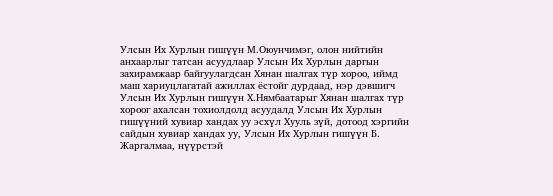Улсын Их Хурлын гишүүн М.Оюунчимэг, олон нийтийн анхаарлыг татсан асуудлаар Улсын Их Хурлын даргын захирамжаар байгуулагдсан Хянан шалгах түр хороо, иймд маш хариуцлагатай ажиллах ёстойг дурдаад, нэр дэвшигч Улсын Их Хурлын гишүүн Х.Нямбаатарыг Хянан шалгах түр хороог ахалсан тохиолдолд асуудалд Улсын Их Хурлын гишүүний хувиар хандах уу эсхүл Хууль зүй, дотоод хэргийн сайдын хувиар хандах уу, Улсын Их Хурлын гишүүн Б. Жаргалмаа, нүүрстэй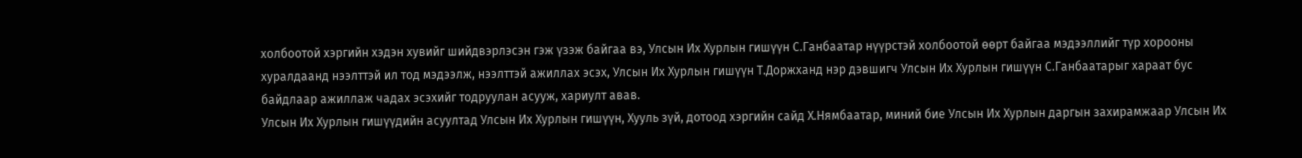холбоотой хэргийн хэдэн хувийг шийдвэрлэсэн гэж үзэж байгаа вэ, Улсын Их Хурлын гишүүн С.Ганбаатар нүүрстэй холбоотой өөрт байгаа мэдээллийг түр хорооны хуралдаанд нээлттэй ил тод мэдээлж, нээлттэй ажиллах эсэх, Улсын Их Хурлын гишүүн Т.Доржханд нэр дэвшигч Улсын Их Хурлын гишүүн С.Ганбаатарыг хараат бус байдлаар ажиллаж чадах эсэхийг тодруулан асууж, хариулт авав.
Улсын Их Хурлын гишүүдийн асуултад Улсын Их Хурлын гишүүн, Хууль зүй, дотоод хэргийн сайд Х.Нямбаатар, миний бие Улсын Их Хурлын даргын захирамжаар Улсын Их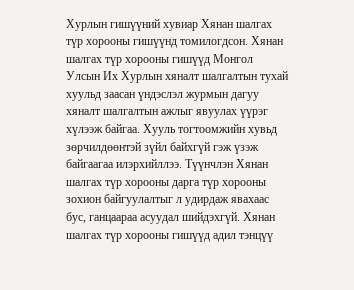Хурлын гишүүний хувиар Хянан шалгах түр хорооны гишүүнд томилогдсон. Хянан шалгах түр хорооны гишүүд Монгол Улсын Их Хурлын хяналт шалгалтын тухай хуульд заасан үндэслэл журмын дагуу хяналт шалгалтын ажлыг явуулах үүрэг хүлээж байгаа. Хууль тогтоомжийн хувьд зөрчилдөөнтэй зүйл байхгүй гэж үзэж байгаагаа илэрхийллээ. Түүнчлэн Хянан шалгах түр хорооны дарга түр хорооны зохион байгуулалтыг л удирдаж явахаас бус, ганцаараа асуудал шийдэхгүй. Хянан шалгах түр хорооны гишүүд адил тэнцүү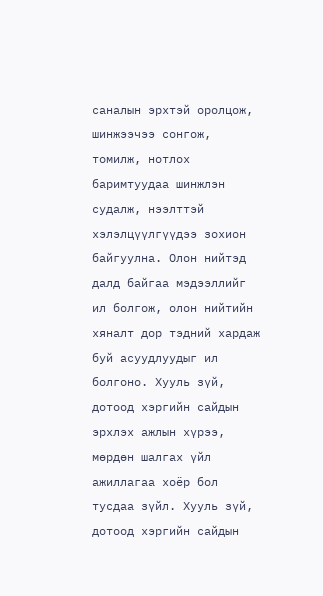саналын эрхтэй оролцож, шинжээчээ сонгож, томилж, нотлох баримтуудаа шинжлэн судалж, нээлттэй хэлэлцүүлгүүдээ зохион байгуулна. Олон нийтэд далд байгаа мэдээллийг ил болгож, олон нийтийн хяналт дор тэдний хардаж буй асуудлуудыг ил болгоно. Хууль зүй, дотоод хэргийн сайдын эрхлэх ажлын хүрээ, мөрдөн шалгах үйл ажиллагаа хоёр бол тусдаа зүйл. Хууль зүй, дотоод хэргийн сайдын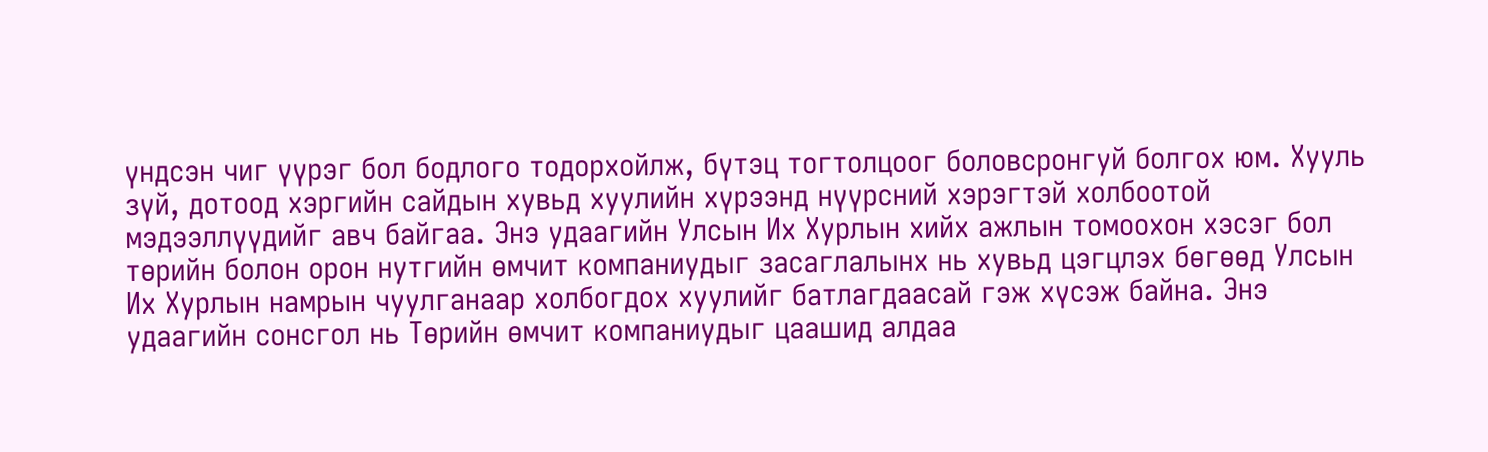үндсэн чиг үүрэг бол бодлого тодорхойлж, бүтэц тогтолцоог боловсронгуй болгох юм. Хууль зүй, дотоод хэргийн сайдын хувьд хуулийн хүрээнд нүүрсний хэрэгтэй холбоотой мэдээллүүдийг авч байгаа. Энэ удаагийн Улсын Их Хурлын хийх ажлын томоохон хэсэг бол төрийн болон орон нутгийн өмчит компаниудыг засаглалынх нь хувьд цэгцлэх бөгөөд Улсын Их Хурлын намрын чуулганаар холбогдох хуулийг батлагдаасай гэж хүсэж байна. Энэ удаагийн сонсгол нь Төрийн өмчит компаниудыг цаашид алдаа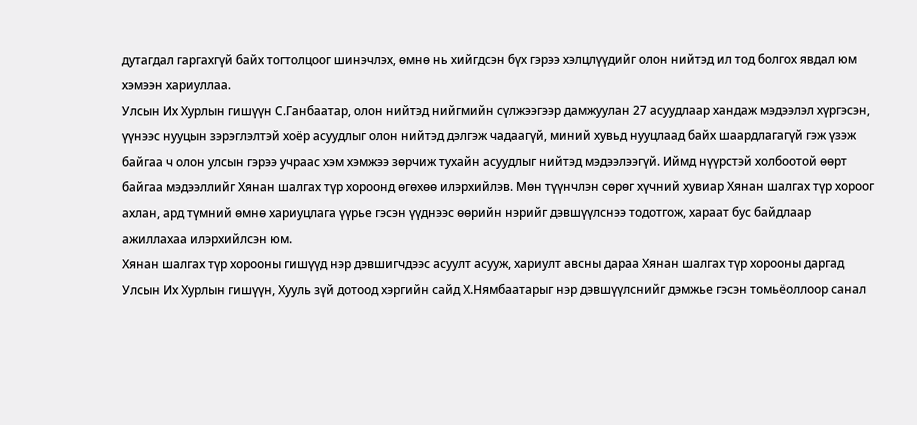дутагдал гаргахгүй байх тогтолцоог шинэчлэх, өмнө нь хийгдсэн бүх гэрээ хэлцлүүдийг олон нийтэд ил тод болгох явдал юм хэмээн хариуллаа.
Улсын Их Хурлын гишүүн С.Ганбаатар, олон нийтэд нийгмийн сүлжээгээр дамжуулан 27 асуудлаар хандаж мэдээлэл хүргэсэн, үүнээс нууцын зэрэглэлтэй хоёр асуудлыг олон нийтэд дэлгэж чадаагүй, миний хувьд нууцлаад байх шаардлагагүй гэж үзэж байгаа ч олон улсын гэрээ учраас хэм хэмжээ зөрчиж тухайн асуудлыг нийтэд мэдээлээгүй. Иймд нүүрстэй холбоотой өөрт байгаа мэдээллийг Хянан шалгах түр хороонд өгөхөө илэрхийлэв. Мөн түүнчлэн сөрөг хүчний хувиар Хянан шалгах түр хороог ахлан, ард түмний өмнө хариуцлага үүрье гэсэн үүднээс өөрийн нэрийг дэвшүүлснээ тодотгож, хараат бус байдлаар ажиллахаа илэрхийлсэн юм.
Хянан шалгах түр хорооны гишүүд нэр дэвшигчдээс асуулт асууж, хариулт авсны дараа Хянан шалгах түр хорооны даргад Улсын Их Хурлын гишүүн, Хууль зүй дотоод хэргийн сайд Х.Нямбаатарыг нэр дэвшүүлснийг дэмжье гэсэн томьёоллоор санал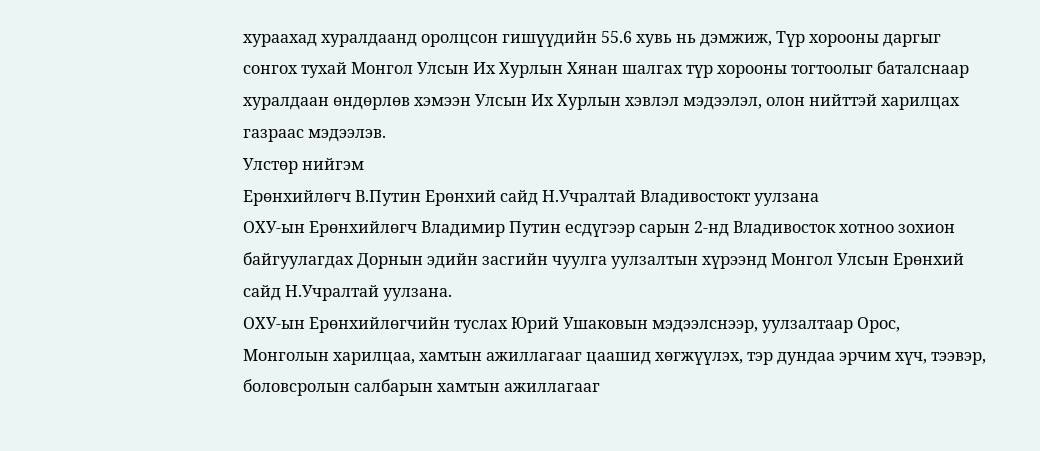хураахад хуралдаанд оролцсон гишүүдийн 55.6 хувь нь дэмжиж, Түр хорооны даргыг сонгох тухай Монгол Улсын Их Хурлын Хянан шалгах түр хорооны тогтоолыг баталснаар хуралдаан өндөрлөв хэмээн Улсын Их Хурлын хэвлэл мэдээлэл, олон нийттэй харилцах газраас мэдээлэв.
Улстөр нийгэм
Ерөнхийлөгч В.Путин Ерөнхий сайд Н.Учралтай Владивостокт уулзана
ОХУ-ын Ерөнхийлөгч Владимир Путин есдүгээр сарын 2-нд Владивосток хотноо зохион байгуулагдах Дорнын эдийн засгийн чуулга уулзалтын хүрээнд Монгол Улсын Ерөнхий сайд Н.Учралтай уулзана.
ОХУ-ын Ерөнхийлөгчийн туслах Юрий Ушаковын мэдээлснээр, уулзалтаар Орос, Монголын харилцаа, хамтын ажиллагааг цаашид хөгжүүлэх, тэр дундаа эрчим хүч, тээвэр, боловсролын салбарын хамтын ажиллагааг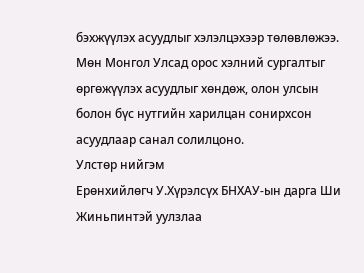бэхжүүлэх асуудлыг хэлэлцэхээр төлөвлөжээ.
Мөн Монгол Улсад орос хэлний сургалтыг өргөжүүлэх асуудлыг хөндөж, олон улсын болон бүс нутгийн харилцан сонирхсон асуудлаар санал солилцоно.
Улстөр нийгэм
Ерөнхийлөгч У.Хүрэлсүх БНХАУ-ын дарга Ши Жиньпинтэй уулзлаа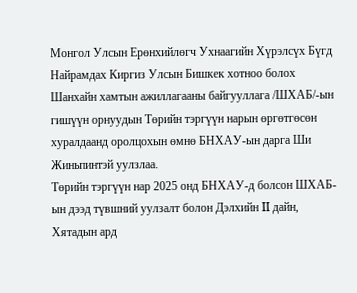Монгол Улсын Ерөнхийлөгч Ухнаагийн Хүрэлсүх Бүгд Найрамдах Киргиз Улсын Бишкек хотноо болох Шанхайн хамтын ажиллагааны байгууллага /ШХАБ/-ын гишүүн орнуудын Төрийн тэргүүн нарын өргөтгөсөн хуралдаанд оролцохын өмнө БНХАУ-ын дарга Ши Жиньпинтэй уулзлаа.
Төрийн тэргүүн нар 2025 онд БНХАУ-д болсон ШХАБ-ын дээд түвшний уулзалт болон Дэлхийн II дайн, Хятадын ард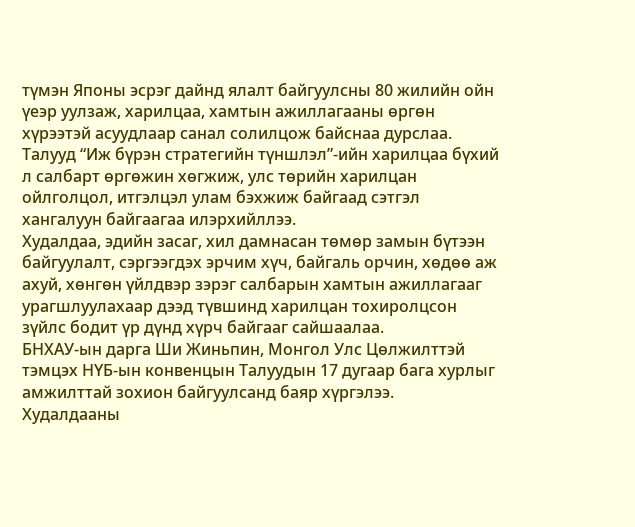түмэн Японы эсрэг дайнд ялалт байгуулсны 80 жилийн ойн үеэр уулзаж, харилцаа, хамтын ажиллагааны өргөн хүрээтэй асуудлаар санал солилцож байснаа дурслаа.
Талууд “Иж бүрэн стратегийн түншлэл”-ийн харилцаа бүхий л салбарт өргөжин хөгжиж, улс төрийн харилцан ойлголцол, итгэлцэл улам бэхжиж байгаад сэтгэл хангалуун байгаагаа илэрхийллээ.
Худалдаа, эдийн засаг, хил дамнасан төмөр замын бүтээн байгуулалт, сэргээгдэх эрчим хүч, байгаль орчин, хөдөө аж ахуй, хөнгөн үйлдвэр зэрэг салбарын хамтын ажиллагааг урагшлуулахаар дээд түвшинд харилцан тохиролцсон зүйлс бодит үр дүнд хүрч байгааг сайшаалаа.
БНХАУ-ын дарга Ши Жиньпин, Монгол Улс Цөлжилттэй тэмцэх НҮБ-ын конвенцын Талуудын 17 дугаар бага хурлыг амжилттай зохион байгуулсанд баяр хүргэлээ.
Худалдааны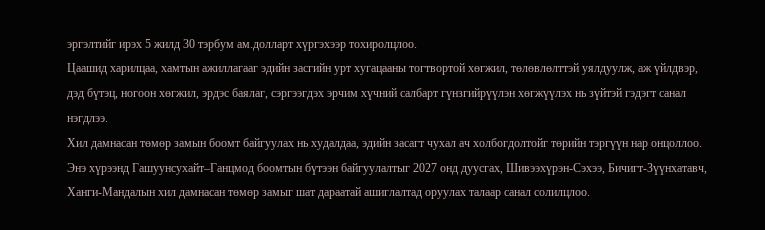эргэлтийг ирэх 5 жилд 30 тэрбум ам.долларт хүргэхээр тохиролцлоо.
Цаашид харилцаа, хамтын ажиллагааг эдийн засгийн урт хугацааны тогтвортой хөгжил, төлөвлөлттэй уялдуулж, аж үйлдвэр, дэд бүтэц, ногоон хөгжил, эрдэс баялаг, сэргээгдэх эрчим хүчний салбарт гүнзгийрүүлэн хөгжүүлэх нь зүйтэй гэдэгт санал нэгдлээ.
Хил дамнасан төмөр замын боомт байгуулах нь худалдаа, эдийн засагт чухал ач холбогдолтойг төрийн тэргүүн нар онцоллоо.
Энэ хүрээнд Гашуунсухайт–Ганцмод боомтын бүтээн байгуулалтыг 2027 онд дуусгах, Шивээхүрэн-Сэхээ, Бичигт-Зүүнхатавч, Ханги-Мандалын хил дамнасан төмөр замыг шат дараатай ашиглалтад оруулах талаар санал солилцлоо.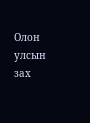Олон улсын зах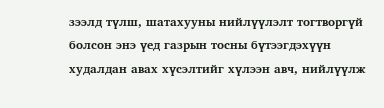зээлд түлш, шатахууны нийлүүлэлт тогтворгүй болсон энэ үед газрын тосны бүтээгдэхүүн худалдан авах хүсэлтийг хүлээн авч, нийлүүлж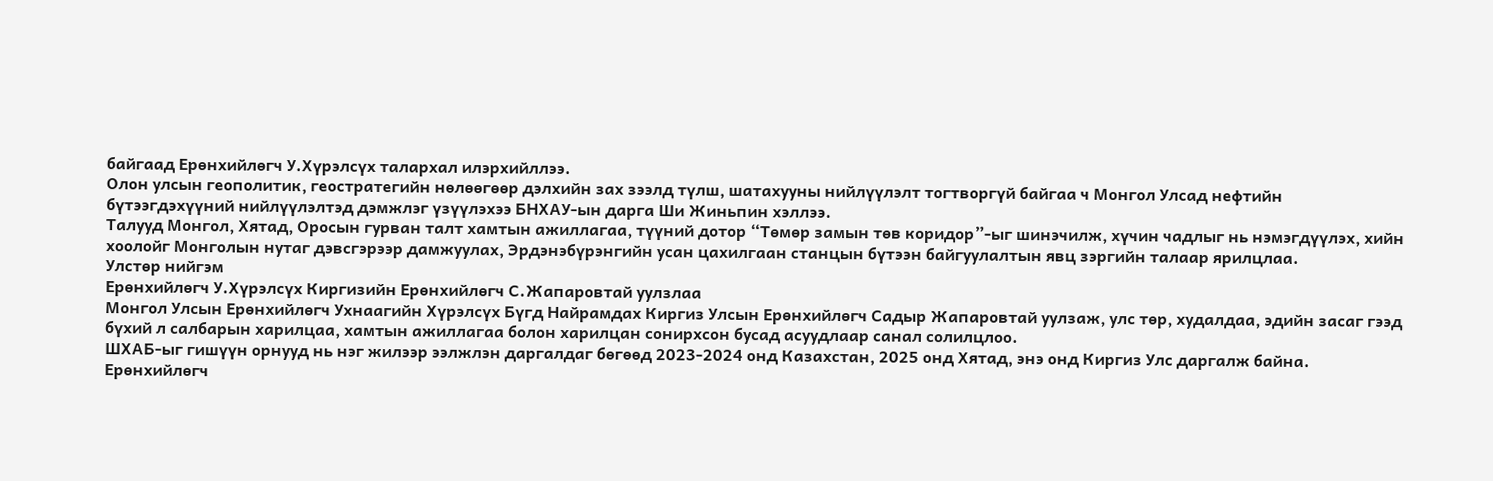байгаад Ерөнхийлөгч У.Хүрэлсүх талархал илэрхийллээ.
Олон улсын геополитик, геостратегийн нөлөөгөөр дэлхийн зах зээлд түлш, шатахууны нийлүүлэлт тогтворгүй байгаа ч Монгол Улсад нефтийн бүтээгдэхүүний нийлүүлэлтэд дэмжлэг үзүүлэхээ БНХАУ-ын дарга Ши Жиньпин хэллээ.
Талууд Монгол, Хятад, Оросын гурван талт хамтын ажиллагаа, түүний дотор “Төмөр замын төв коридор”-ыг шинэчилж, хүчин чадлыг нь нэмэгдүүлэх, хийн хоолойг Монголын нутаг дэвсгэрээр дамжуулах, Эрдэнэбүрэнгийн усан цахилгаан станцын бүтээн байгуулалтын явц зэргийн талаар ярилцлаа.
Улстөр нийгэм
Ерөнхийлөгч У.Хүрэлсүх Киргизийн Ерөнхийлөгч С.Жапаровтай уулзлаа
Монгол Улсын Ерөнхийлөгч Ухнаагийн Хүрэлсүх Бүгд Найрамдах Киргиз Улсын Ерөнхийлөгч Садыр Жапаровтай уулзаж, улс төр, худалдаа, эдийн засаг гээд бүхий л салбарын харилцаа, хамтын ажиллагаа болон харилцан сонирхсон бусад асуудлаар санал солилцлоо.
ШХАБ-ыг гишүүн орнууд нь нэг жилээр ээлжлэн даргалдаг бөгөөд 2023-2024 онд Казахстан, 2025 онд Хятад, энэ онд Киргиз Улс даргалж байна.
Ерөнхийлөгч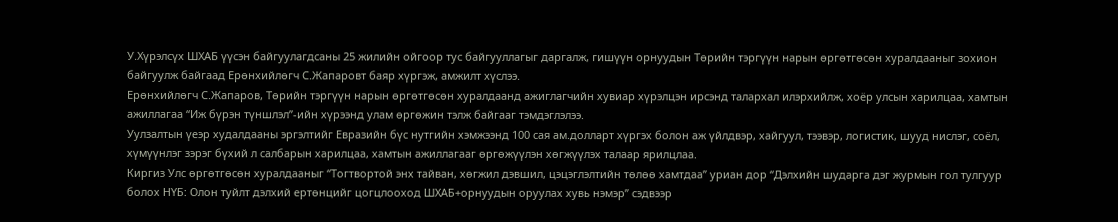У.Хүрэлсүх ШХАБ үүсэн байгуулагдсаны 25 жилийн ойгоор тус байгууллагыг даргалж, гишүүн орнуудын Төрийн тэргүүн нарын өргөтгөсөн хуралдааныг зохион байгуулж байгаад Ерөнхийлөгч С.Жапаровт баяр хүргэж, амжилт хүслээ.
Ерөнхийлөгч С.Жапаров, Төрийн тэргүүн нарын өргөтгөсөн хуралдаанд ажиглагчийн хувиар хүрэлцэн ирсэнд талархал илэрхийлж, хоёр улсын харилцаа, хамтын ажиллагаа “Иж бүрэн түншлэл”-ийн хүрээнд улам өргөжин тэлж байгааг тэмдэглэлээ.
Уулзалтын үеэр худалдааны эргэлтийг Евразийн бүс нутгийн хэмжээнд 100 сая ам.долларт хүргэх болон аж үйлдвэр, хайгуул, тээвэр, логистик, шууд нислэг, соёл, хүмүүнлэг зэрэг бүхий л салбарын харилцаа, хамтын ажиллагааг өргөжүүлэн хөгжүүлэх талаар ярилцлаа.
Киргиз Улс өргөтгөсөн хуралдааныг “Тогтвортой энх тайван, хөгжил дэвшил, цэцэглэлтийн төлөө хамтдаа” уриан дор “Дэлхийн шударга дэг журмын гол тулгуур болох НҮБ: Олон туйлт дэлхий ертөнцийг цогцлооход ШХАБ+орнуудын оруулах хувь нэмэр” сэдвээр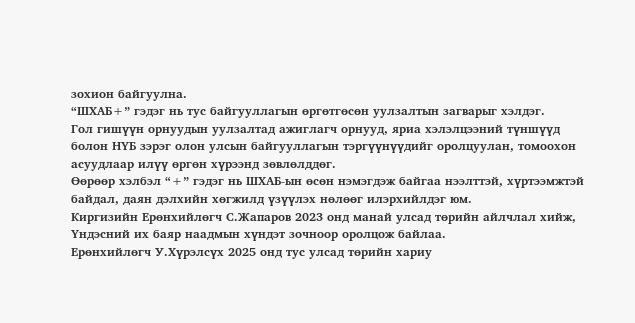зохион байгуулна.
“ШХАБ+” гэдэг нь тус байгууллагын өргөтгөсөн уулзалтын загварыг хэлдэг.
Гол гишүүн орнуудын уулзалтад ажиглагч орнууд, яриа хэлэлцээний түншүүд болон НҮБ зэрэг олон улсын байгууллагын тэргүүнүүдийг оролцуулан, томоохон асуудлаар илүү өргөн хүрээнд зөвлөлддөг.
Өөрөөр хэлбэл “+” гэдэг нь ШХАБ-ын өсөн нэмэгдэж байгаа нээлттэй, хүртээмжтэй байдал, даян дэлхийн хөгжилд үзүүлэх нөлөөг илэрхийлдэг юм.
Киргизийн Ерөнхийлөгч С.Жапаров 2023 онд манай улсад төрийн айлчлал хийж, Үндэсний их баяр наадмын хүндэт зочноор оролцож байлаа.
Ерөнхийлөгч У.Хүрэлсүх 2025 онд тус улсад төрийн хариу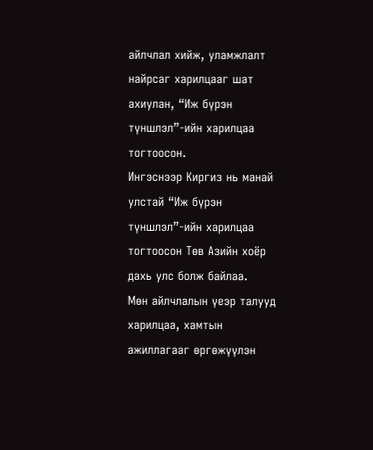айлчлал хийж, уламжлалт найрсаг харилцааг шат ахиулан, “Иж бүрэн түншлэл”-ийн харилцаа тогтоосон.
Ингэснээр Киргиз нь манай улстай “Иж бүрэн түншлэл”-ийн харилцаа тогтоосон Төв Азийн хоёр дахь улс болж байлаа.
Мөн айлчлалын үеэр талууд харилцаа, хамтын ажиллагааг өргөжүүлэн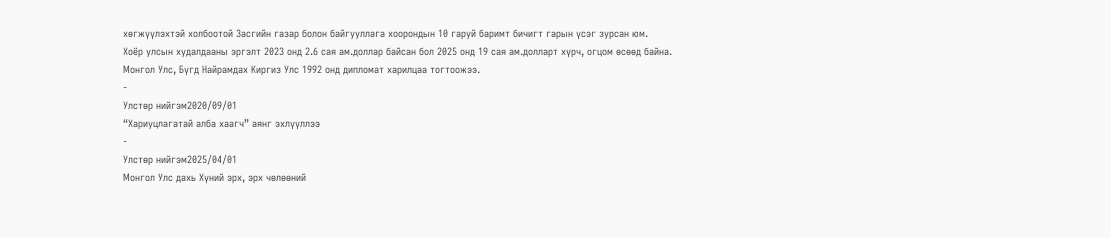хөгжүүлэхтэй холбоотой Засгийн газар болон байгууллага хоорондын 10 гаруй баримт бичигт гарын үсэг зурсан юм.
Хоёр улсын худалдааны эргэлт 2023 онд 2.6 сая ам.доллар байсан бол 2025 онд 19 сая ам.долларт хүрч, огцом өсөөд байна.
Монгол Улс, Бүгд Найрамдах Киргиз Улс 1992 онд дипломат харилцаа тогтоожээ.
-
Улстөр нийгэм2020/09/01
“Хариуцлагатай алба хаагч” аянг эхлүүллээ
-
Улстөр нийгэм2025/04/01
Монгол Улс дахь Хүний эрх, эрх чөлөөний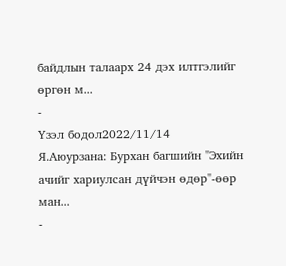байдлын талаарх 24 дэх илтгэлийг өргөн м...
-
Үзэл бодол2022/11/14
Я.Аюурзана: Бурхан багшийн "Эхийн ачийг хариулсан дүйчэн өдөр"-өөр ман...
-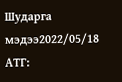Шударга мэдээ2022/05/18
АТГ: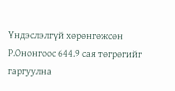Үндэслэлгүй хөрөнгөжсөн Р.Ононгоос 644.9 сая төгрөгийг гаргуулна